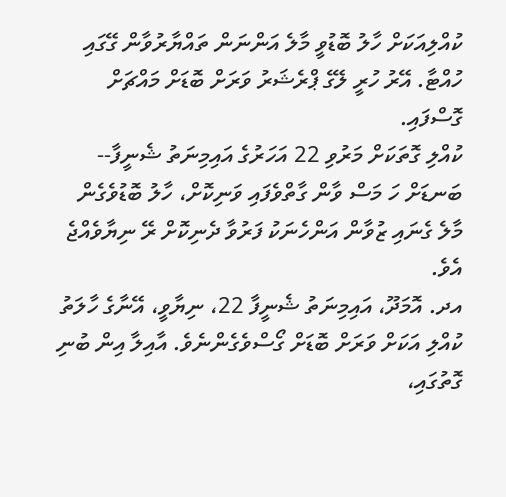ކުއްލިއަކަށް ހާލު ބޮޑުވީ މާލެ އަންނަން ތައްޔާރުވާން ގޭގައި ހުއްޓާ. އޭރު ހުރީ ލޭގެ ޕްރެޝަރު ވަރަށް ބޮޑަށް މައްޗަށް ގޮސްފައި.
ކުއްލި ގޮތަކަށް މަރުވި 22 އަހަރުގެ އައިމިނަތު ޝެނީފާ--
ބަނޑަށް ހަ މަސް ވާން ގާތްވެފައި ވަނިކޮށް، ހާލު ބޮޑުވެގެން މާލެ ގެނައި ޒުވާން އަންހެނަކު ފަރުވާ ދެނިކޮށް ރޭ ނިޔާވެއްޖެ އެވެ.
އދ. އޮމަދޫ، އައިމިނަތު ޝެނީފާ 22، ނިޔާވީ، އޭނާގެ ހާލަތު ކުއްލި އަކަށް ވަރަށް ބޮޑަށް ގޯސްވެގެންނެވެ. އާއިލާ އިން ބުނި ގޮތުގައި،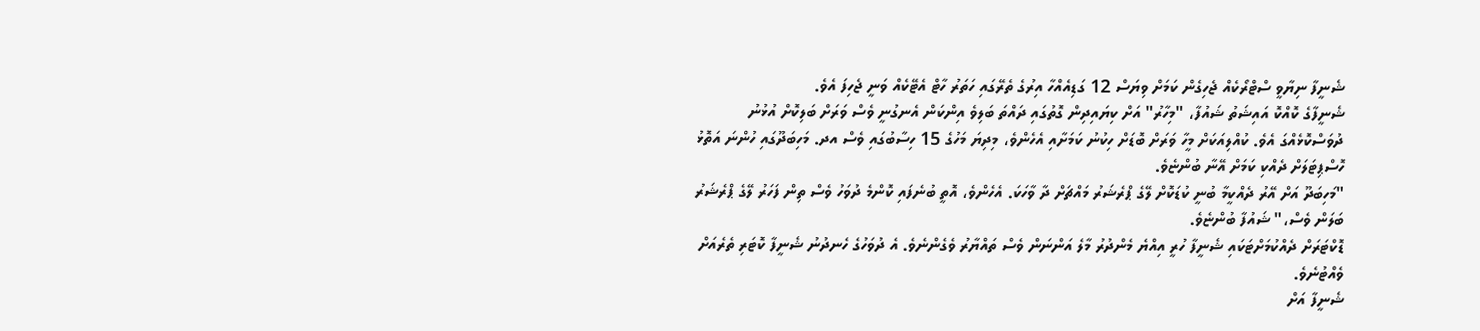ޝެނީފާ ނިޔާވީ ސްޓްރޯކެއް ޖެހިގެން ކަމަށް ވިޔަސް 12 ގަޑިއެއްހާ އިރުގެ ތެރޭގައި ހަތަރު ހާޓް އެޓޭކެއް ވަނީ ޖެހިފަ އެވެ.
ޝެނީފާގެ ކޮއްކޮ އައިޝަތު ޝައުފާ، "މިހާރު" އަށް ކިޔައިދިން ގޮތުގައި ދައްތަ ބަލިވެ އިންކަން އެނގުނީ ވެސް ވަރަށް ބަލިކޮށް އުޅުނު ދުވަސްކޮޅެއްގަ އެވެ. ކުއްލިއަކަށް މީހާ ވަރަށް ބޮޑަށް ހިކުނު ކަމަށާއި އެހެންވެ، މިދިޔަ މަހުގެ 15 ހިސާބުގައި ވެސް އދ. މަހިބަދޫގައި ހުންނަ އަތޮޅު ހޮސްޕިޓަލަށް ދެއްކި ކަމަށް އޭނާ ބުންޏެވެ.
"މަހިބަދޫ އަށް އޭރު ދެއްކީމާ ބުނީ ކުޑަކޮށް ލޭގެ ޕްރެޝަރު މައްޗަށް ދާ ވާހަކަ. އެހެންވެ، އޮތީ ބުނެފައި ކޮންމެ ދުވަހު ވެސް ތިން ފަހަރު ލޭގެ ޕްރެޝަރު ބަލަން ވެސް،" ޝައުފާ ބުންޏެވެ.
ޑޮކްޓަރަށް ދެއްކުމަށްޓަކައި ޝެނީފާ ހުރީ އިއްޔެ މެންދުރު މާލެ އަންނަން ވެސް ތައްޔާރު ވެގެންނެވެ. އެ ދުވަހުގެ ހެނދުނު ޝެނީފާ ކޮޓަރި ތެރެއަށް ވެއްޓުނެވެ.
ޝެނީފާ އަށް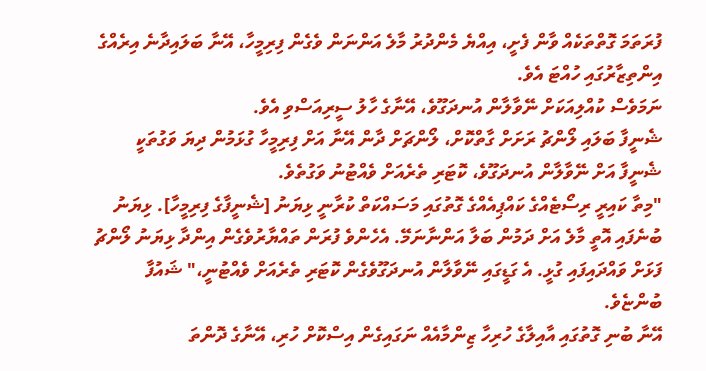ފުރަތަމަ ގޮތްތަކެއް ވާން ފެށީ، އިއްޔެ މެންދުރު މާލެ އަންނަން ވެގެން ފިރިމީހާ، އޭނާ ބަލައިދާނެ އިރެއްގެ އިންތިޒާރުގައި ހުއްޓަ އެވެ.
ނަމަވެސް ކުއްލިއަކަށް ނޭވާލާން އުނދަގޫވެ، އޭނާގެ ހާލު ސީރިއަސްވި އެވެ.
ޝެނީފާ ބަލައި ލޯންޗު ރަށަށް ގާތްކޮށް، ލޯންޗަށް ދާން އޭނާ އަށް ފިރިމީހާ ގުޅަމުން ދިޔަ ވަގުތަކީ ޝެނީފާ އަށް ނޭވާލާން އުނދަގޫވެ، ކޮޓަރި ތެރެއަށް ވެއްޓުނު ވަގުތެވެ.
"މިތާ ކައިރީ ރިސޯޓެއްގެ ކައްޕިއެއްގެ ގޮތުގައި މަސައްކަތް ކުރާނީ ޅިޔަނު [ޝެނީފާގެ ފިރިމީހާ]. ޅިޔަނު ބުނެފައި އޮތީ މާލެ އަށް ދަމުން ބަލާ އަންނާނަމޭ. އެހެންވެ ފުރަން ތައްޔާރުވެގެން އިންދާ ޅިޔަނު ލޯންޗު ފަޅަށް ވައްދައިފައި ގުޅީ. އެ ގަޑީގައި ނޭވާލާން އުނދަގޫވެގެން ކޮޓަރި ތެރެއަށް ވެއްޓުނީ،" ޝައުފާ ބުންޏެވެ.
އޭނާ ބުނި ގޮތުގައި އާއިލާގެ ހުރިހާ ޒިންމާއެއް ނަގައިގެން އިސްކޮށް ހުރި، އޭނާގެ ދޮންތަ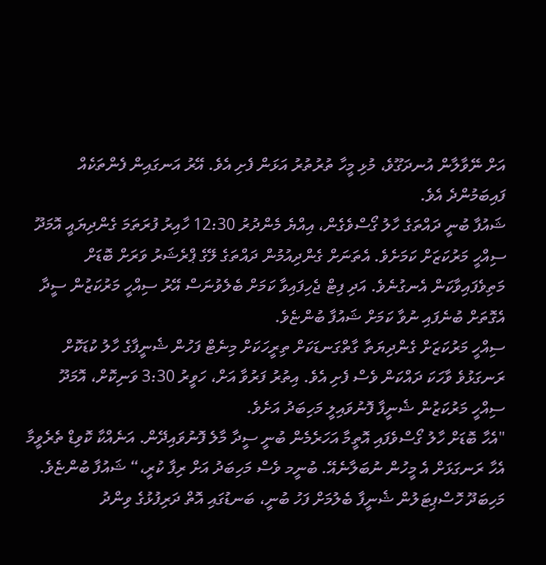އަށް ނޭވާލާން އުނދަގޫވެ، މުޅި މީހާ ތުރުތުރު އަޅަން ފެށި އެވެ. އޭރު އަނގައިން ފެންތަކެއް ފައިބަމުންދެ އެވެ.
ޝައުފާ ބުނީ ދައްތަގެ ހާލު ގޯސްވެގެން، އިއްޔެ މެންދުރު 12:30 ހާއިރު ފުރަތަމަ ގެންދިޔައީ އޮމަދޫ ސިއްހީ މަރުކަޒަށް ކަމަށެވެ. އެތަނަށް ގެންދިއުމުން ދައްތަގެ ލޭގެ ޕްރެޝަރު ވަރަށް ބޮޑަށް މަތިވެފައިވާކަން އެނގުނެވެ. އަދި ފިޓް ޖެހިފައިވާ ކަމަށް ބެލެވުނަސް އޭރު ސިއްހީ މަރުކަޒުން ސީދާ އެގޮތަށް ބުނެފައި ނުވާ ކަމަށް ޝައުފާ ބުންޏެވެ.
ސިއްހީ މަރުކަޒަށް ގެންދިޔަތާ ގާތްގަނޑަކަށް ތިރީހަކަށް މިނެޓް ފަހުން ޝެނީފާގެ ހާލު ކުޑަކޮށް ރަނގަޅުވެ ވާހަކަ ދައްކަން ވެސް ފެށި އެވެ. އިތުރު ފަރުވާ އަށް، ހަވީރު 3:30 ވަނިކޮށް، އޮމަދޫ ސިއްހީ މަރުކަޒުން ޝެނީފާ ފޮނުވައިލީ މަހިބަދު އަށެވެ.
"އެހާ ބޮޑަށް ހާލު ގޯސްވެފައި އޮތީމާ އަހަރެމެން ބުނީ ސީދާ މާލެ ފޮނުވައިދޭން. އަނެއްކާ ކޮވިޑް ތެރެވީމާ އެހާ ރަނގަޅަށް އެ މީހުން ނުބަލާނެއޭ. ބުނީމ ވެސް މަހިބަދު އަށް ރިފާ ކުރީ،“ ޝައުފާ ބުންޏެވެ.
މަހިބަދޫ ހޮސްޕިޓަލުން ޝެނީފާ ބެލުމަށް ފަހު ބުނީ، ބަނޑުގައި އޮތް ދަރިފުޅުގެ ވިންދު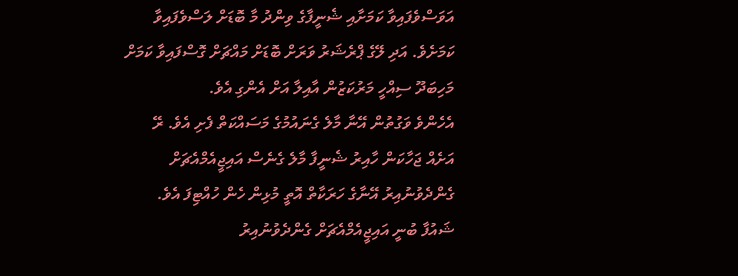އަވަސްވެފައިވާ ކަމަށާއި ޝެނީފާގެ ވިންދު މާ ބޮޑަށް ލަސްވެފައިވާ ކަމަށެވެ. އަދި ލޭގެ ޕްރެޝަރު ވަރަށް ބޮޑަށް މައްޗަށް ގޮސްފައިވާ ކަމަށް މަހިބަދޫ ސިއްހީ މަރުކަޒުން އާއިލާ އަށް އެންގި އެވެ.
އެހެންވެ ވަގުތުން އޭނާ މާލެ ގެނައުމުގެ މަސައްކަތް ފެށި އެވެ. ރޭ އަށެއް ޖަހާކަން ހާއިރު ޝެނީފާ މާލެ ގެނެސް އައިޖީއެމްއެޗަށް ގެންދެވުނުއިރު އޭނާގެ ހަރަކާތް އޮތީ މުޅިން ހެން ހުއްޓިފަ އެވެ.
ޝައުފާ ބުނީ އައިޖީއެމްއެޗަށް ގެންދެވުނުއިރު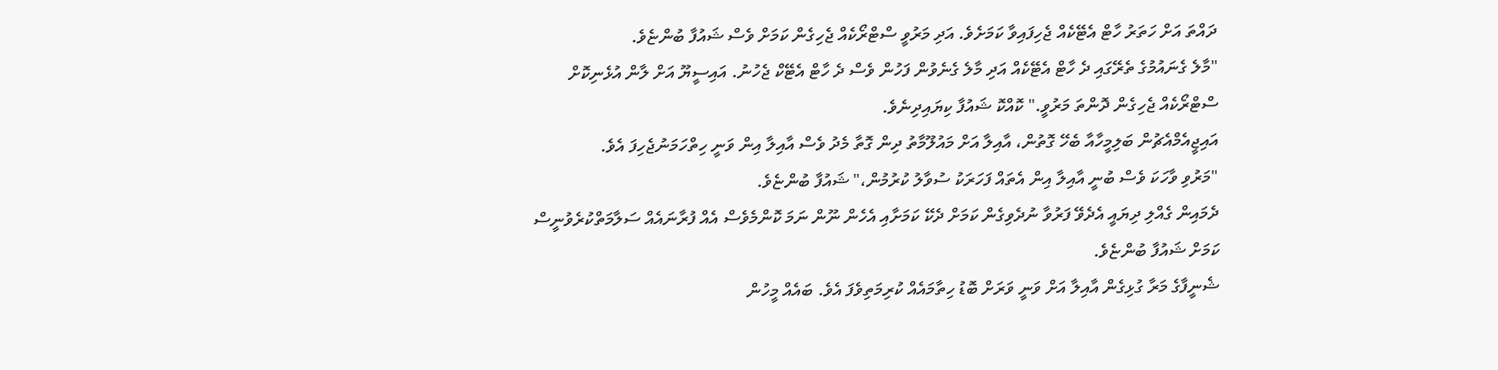ދައްތަ އަށް ހަތަރު ހާޓް އެޓޭކެއް ޖެހިފައިވާ ކަމަށެވެ. އަދި މަރުވީ ސްޓްރޯކެއް ޖެހިގެން ކަމަށް ވެސް ޝައުފާ ބުންޏެވެ.
"މާލެ ގެނައުމުގެ ތެރޭގައި ދެ ހާޓް އެޓޭކެއް އަދި މާލެ ގެނެވުން ފަހުން ވެސް ދެ ހާޓް އެޓޭކް ޖެހުނު. އައިސީޔޫ އަށް ލާން އުޅެނިކޮށް ސްޓްރޯކެއް ޖެހިގެން ދޮންތަ މަރުވީ." ކޮއްކޮ ޝައުފާ ކިޔައިދިނެވެ.
އައިޖީއެމްއެޗުން ބަލިމީހާއާ ބެހޭ ގޮތުން، އާއިލާ އަށް މައުލޫމާތު ދިން ގޮތާ މެދު ވެސް އާއިލާ އިން ވަނީ ހިތްހަމަނުޖެހިފަ އެވެ.
"މަރުވި ވާހަކަ ވެސް ބުނީ އާއިލާ އިން އެތައް ފަހަރަކު ސުވާލު ކުރުމުން،" ޝައުފާ ބުންޏެވެ.
ދެމައިން ގެއްލި ދިޔައީ އެދެވޭ ފަރުވާ ނުދެވިގެން ކަމަށް ދެކޭ ކަމަށާއި އެހެން ނޫން ނަމަ ކޮންމެވެސް އެއް ފުރާނައެއް ސަލާމަތްކުރެވުނީސް ކަމަށް ޝައުފާ ބުންޏެވެ.
ޝެނީފާގެ މަރާ ގުޅިގެން އާއިލާ އަށް ވަނީ ވަރަށް ބޮޑު ހިތާމައެއް ކުރިމަތިވެފަ އެވެ. ބައެއް މީހުން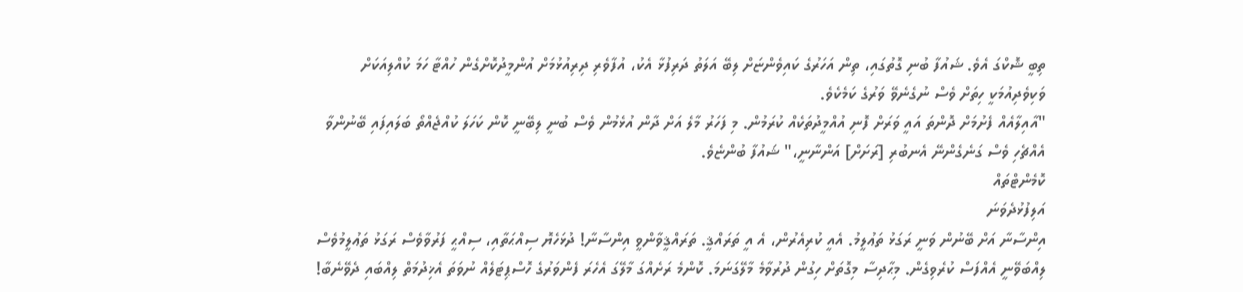ތިބީ ޝޮކްގަ އެވެ. ޝައުފާ ބުނި ގޮތުގައި، ތިން އަހަރުގެ ކައިވެންޏަށް ލިބޭ އަލަތު ދަރިފުޅާ އެކު، އުފާވެރި ދިރިއުޅުމަށް އުންމީދުކޮށްގެން ހުއްޓާ ހަމަ ކުއްލިއަކަށް ވަކިވެދިއުމަކީ ހިތަށް ވެސް ނުގެނެވޭ ވަރުގެ ކަމެކެވެ.
"އާއިލާއެއް ފެށުމަށް ދޮންތަ އައީ ވަރަށް ފޮނި އުއްމީދުތަކެއް ކުރަމުން. މި ފަހަރު މާލެ އަށް ދާން އުޅެމުން ވެސް ބުނީ ލިބޭނީ ކޮން ކަހަލަ ކުއްޖެއްތޯ ބަލައިފައި ބޭނުންވާ އެއްޗެހި ވެސް ގަނެގެންނޭ އެނބުރި [ރަށަށް] އަންނާނީ،" ޝައުފާ ބުންޏެވެ.
ކޮމެންޓްތައް
އަލިފުޅުދެވަނަ
އިންސާނާ އަށް ބޭނުން ވަނީ ރަގަޅު ތަޢުލީމު. އެއީ ކުރިއެރުން، އެ އީ ތަރައްޤީ. ތަރައްޤީވާންވީ އިންސާނާ! ދުޅަހެޔޮ ސިއްޙަތާއި، ސިއްޙީ ފަރުވާވެސް ރަގަޅު ތަޢުލީމުވެސް ލިއްބަވޭނީ އެއްފަސް ކުރެވިގެން. މިޙާދިސާ މިގޮތަށް ހިގުން ދުރުވާމެ މާލޭގަނަމަ. ކޮންމެ ރަށެއްގަ މާލޭގަ އެހެރަ ފެންވަރުގެ ހޮސްޕިޓަލެއް ނުވަތަ އެޚިދުމަތް ލިއްބައި ދެވޭނެބާ!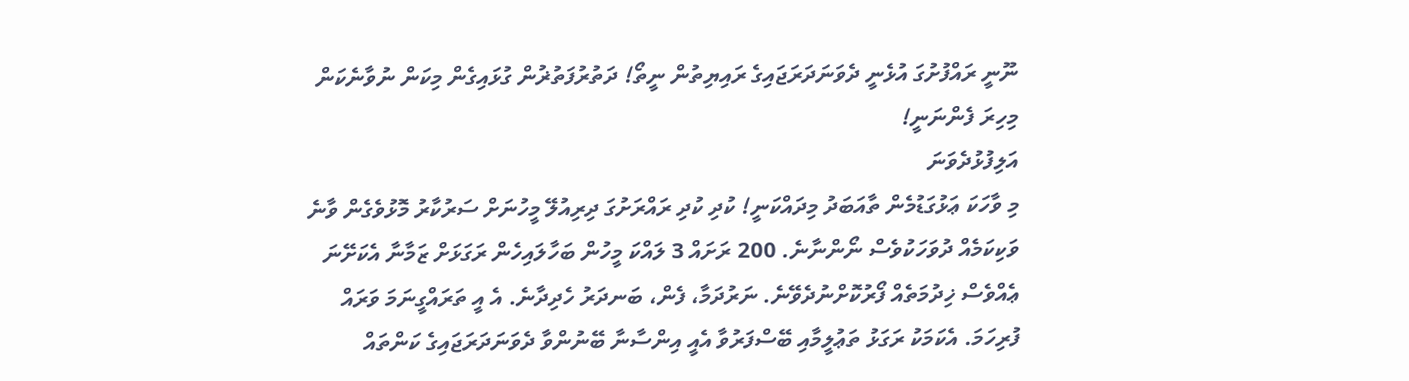ނޫނީ ރައްފުށުގަ އުޅެނީ ދެވަނަދަރަޖައިގެ ރައިޔިތުން ނީތޯ! ދަތުރުފަތުޜުން ގުޅައިގެން މިކަން ނުވާނެކަން މިހިރަ ފެންނަނީ!
އަލިފުޅުދެވަނަ
މި ވާހަކަ ޢަޅުގަޑުމެން ތާއަބަދު މިދައްކަނީ! ކުދި ކުދި ރައްރަށުގަ ދިރިއުލޭ މީހުނަށް ސަރުކާރު މޮޅުވެގެން ވާނެ ވަކިކަމެއް ދުވަހަކުވެސް ނޯންނާނެ. 200 ރަށައް 3 ލައްކަ މީހުން ބަހާލައިހެން ރަގަޅަށް ޒަމާނާ އެކަށޭނަ ޢެއްވެސް ޚިދުމަތެއް ފޯރުކޮށްނުދެވޭނެ. ނަރުދަމާ، ފެން، ބަނދަރު ހެދިދާނެ. އެ އީ ތަރައްގީނަމަ ވަރައް ފުރިހަމަ. އެކަމަކު ރަގަޅު ތަޢުލީމާއި ބޭސްފަރުވާ އެއީ އިންސާނާ ބޭނުންވާ ދެވަނަދަރަޖައިގެ ކަންތައް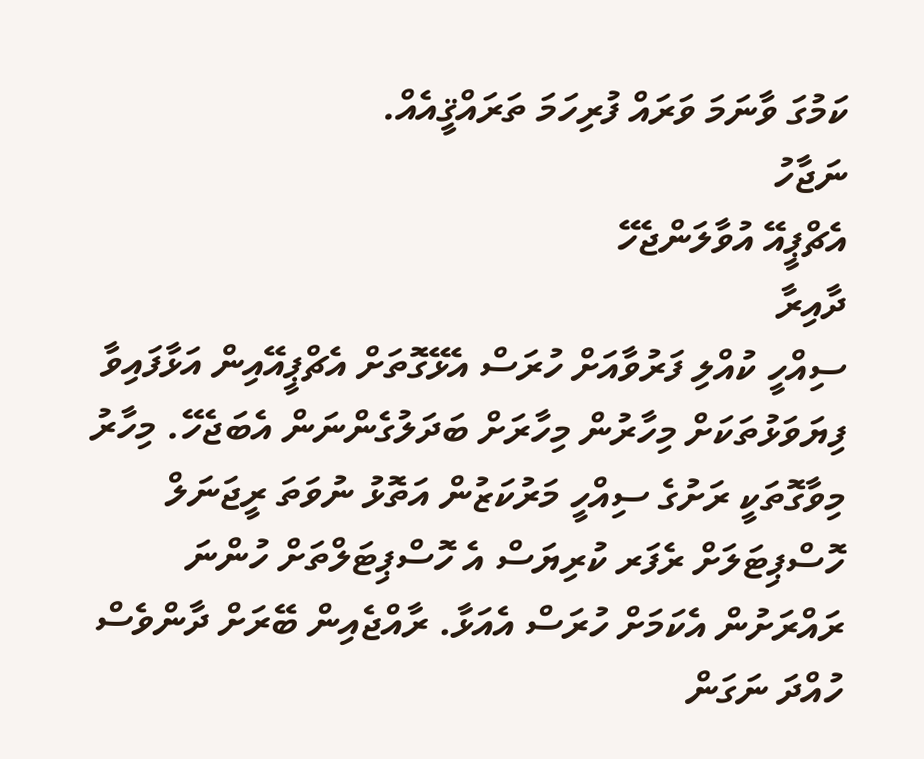ކަމުގަ ވާނަމަ ވަރައް ފުރިހަމަ ތަރައްޤީއެއް.
ނަޖާހު
އެޗްޕީއޭ އުވާލަންޖެހޭ
ދާއިރާ
ސިއްހީ ކުއްލި ފަރުވާއަށް ހުރަސް އެޅޭގޮތަށް އެޗްޕީއޭއިން އަޅާފައިވާ ފިޔަވަޅުތަކަށް މިހާރުން މިހާރަށް ބަދަލުގެންނަން އެބަޖެހޭ. މިހާރު މިވާގޮތަކީ ރަށުގެ ސިއްހީ މަރުކަޒުން އަތޮޅު ނުވަތަ ރީޖަނަލް ހޮސްޕިޓަލަށް ރެފަރ ކުރިޔަސް އެ ހޮސްޕިޓަލްތަށް ހުންނަ ރައްރަށުން އެކަމަށް ހުރަސް އެއަޅާ. ރާއްޖެއިން ބޭރަށް ދާންވެސް ހުއްދަ ނަގަން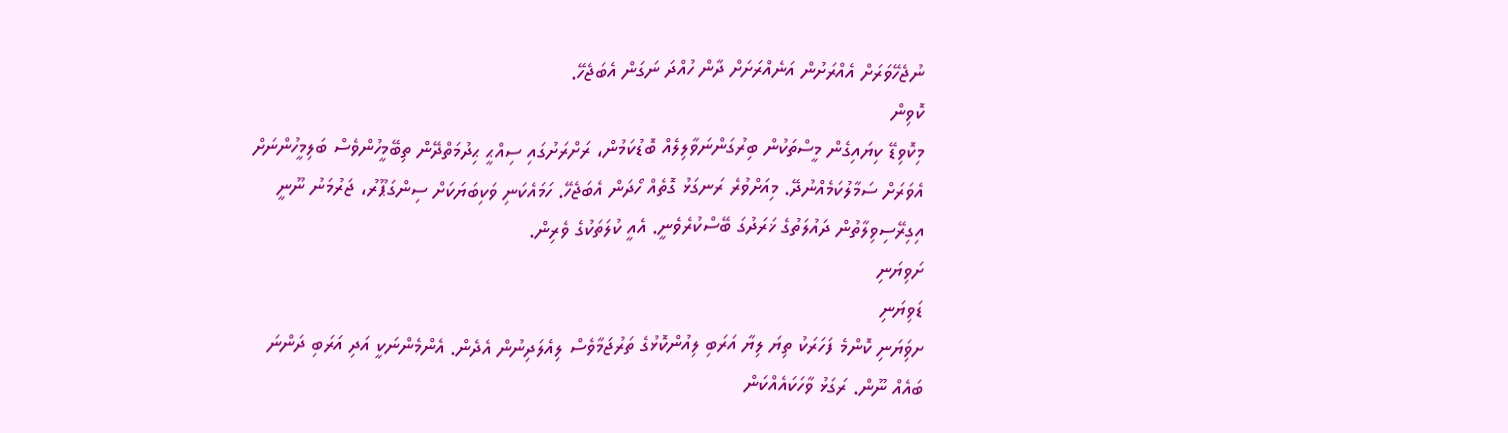ނުޖެހޭވަރަށް އެއްރަށުން އަނެއްރަށަށް ދާން ހުއްދަ ނަގަން އެބަޖެހޭ.
ކޮވިން
މިކޮވިޑޭ ކިޔައިގެން މީސްތަކުން ބިރުގަންނަވާލިލެއް ބޮޑުކަމުން، ރަށްރަށުގައި ސިއްޙީ ޙިދުމަތްދޭން ތިބޭމީހުންވެސް ބަލިމީހުންނަށް އެވަރަށް ސަމާލުކަމެއްނުދޭ. މިއަށްވުރެ ރަނގަޅު ގޮތެއް ހޯދަން އެބަޖެހޭ. ހަމައެކަނި ވަކިބަޔަކަށް ސިންގަޕޫރު، ޖަރުމަނު ނޫނީ އިގިރޭސިވިލާތުން ދައުލަތުގެ ޚަރަދުގަ ބޭސްކުރެވެނީ. އެއީ ކުލަތަކުގެ ވެރިން.
ށަވިޔަނި
ޑަވިޔަނި
ށވަިޔަނި ކޮންމެ ފަހަރަކު ތިޔަ ލިޔާ އަރަބި ލިއުންކޮޅުގެ ތަރުޖަމާވެސް ލިއެލަދިނުން އެދެން. އެންމެންނަކީ އަދި އަރަބި ދަންނަ ބައެއް ނޫން. ރަގަޅު ވާހަކައެއްކަން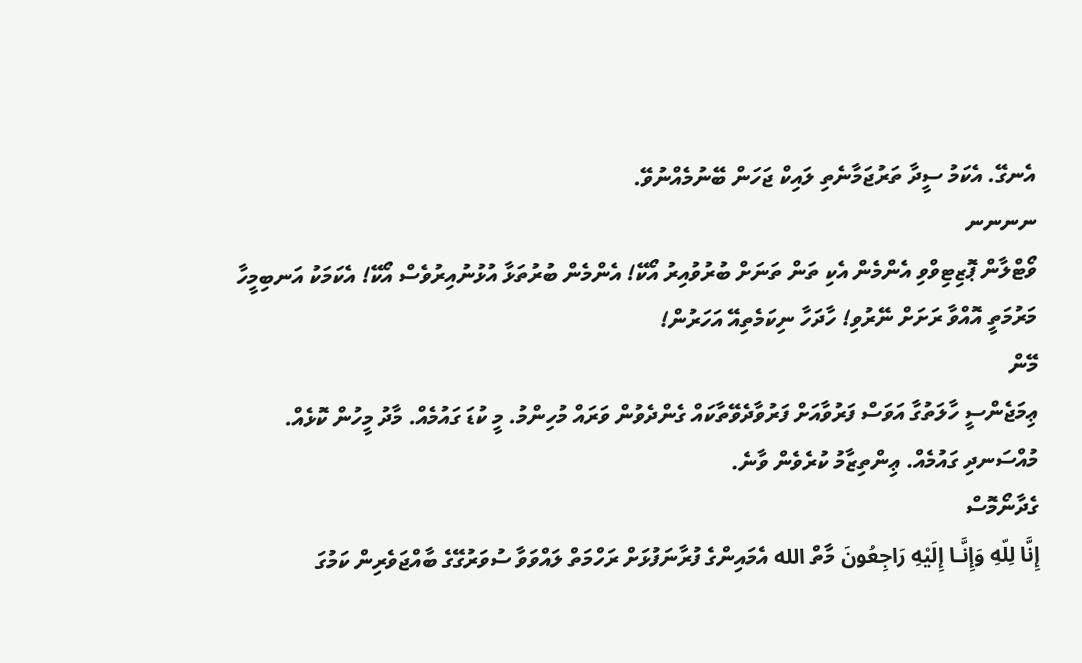އެނގޭ. އެކަމު ސީދާ ތަރުޖަމާނެތި ލައިކް ޖަހަން ބޭނުމެއްނުވޭ.
ނނނނ
ވޯޓްލާން ޕޮޒިޓިވްވި އެންމެން އެކި ތަން ތަނަށް ބުރުވުއިރު އޯކޭ! އެންމެން ބުރުތަޅާ އުޅުނުއިރުވެސް އޯކޭ! އެކަމަކު އަނބިމީހާ މަރުމަތީ އޮއްވާ ރަށަށް ނޭރުވި! ހާދަހާ ނިކަމެތިއޭ އަހަރުން!
މޭން
ޢިމަޖެންސީ ހާލަތުގާ އަވަސް ފަރުވާއަށް ފަރުވާދެވޭތާކައް ގެންދެވުން ވަރައް މުހިންމު. މީ ކުޑަ ގައުމެއް. މާދު މީހުން ކޮޅެއް. މުއްސަނދި ގައުމެއް. ޢިންތިޒާމު ކުރެވެން ވާނެ.
ގެދާނޯމޮސް
إِنَّا لِلّهِ وَإِنَّـا إِلَيْهِ رَاجِعُونَ މާތް الله އެމައިންގެ ފުރާނަފުޅަށް ރަހްމަތް ލައްވަވާ ސުވަރުގޭގެ ބާއްޖަވެރިން ކަމުގަ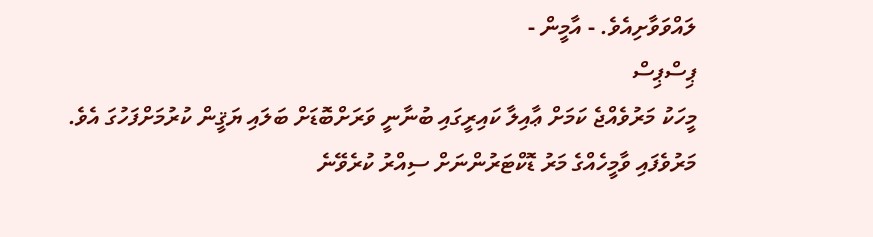ލައްވަވާށިއެވެ. - އާމީން -
ޕިސްޕިސް
މީހަކު މަރުވެއްޖެ ކަމަށް ޢާއިލާ ކައިރީގައި ބުނާނީ ވަރަށްބޮޑަށް ބަލައި ޔަޤީން ކުރުމަށްފަހުގަ އެވެ. މަރުވެފައި ވާމީހެއްގެ މަރު ޑޮކްޓަރުންނަށް ސިއްރު ކުރެވޭނެ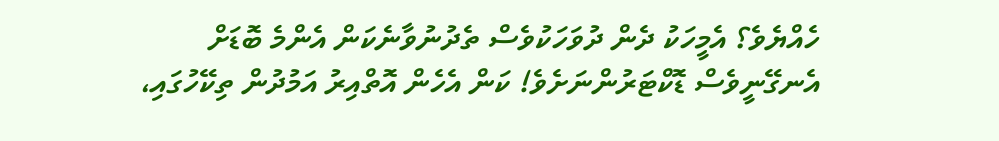ހެއްޔެވެ؟ އެމީހަކު ދެން ދުވަހަކުވެސް ތެދުނުވާނެކަން އެންމެ ބޮޑަށް އެނގޭނީވެސް ޑޮކްޓަރުންނަށެވެ! ކަން އެހެން އޮތްއިރު އަމުދުން ތިކޭހުގައި،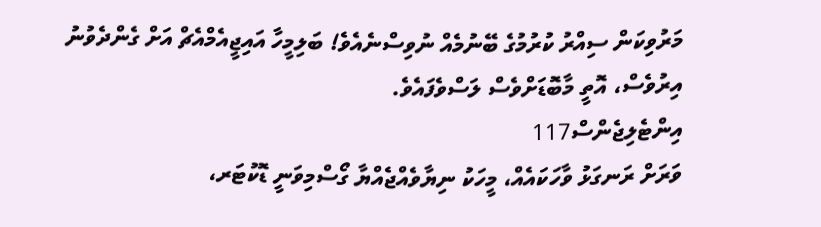މަރުވިކަން ސިއްރު ކުރުމުގެ ބޭނުމެއް ނުވިސްނެއެވެ! ބަލިމީހާ އައިޖީއެމްއެޗް އަށް ގެންދެވުނު އިރުވެސް، އޮތީ މާބޮޑަށްވެސް ލަސްވެފައެވެ.
އިންޓެލިޖެންސް117
ވަރަށް ރަނގަޅު ވާހަކައެއް، މީހަކު ނިޔާވެއްޖެއްޔާ ގޯސްމިވަނީ ޑޮކުޓަރ،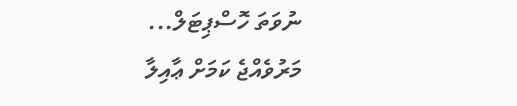ނުވަތަ ހޮސްޕިޓަލް... މަރުވެއްޖެ ކަމަށް ޢާއިލާ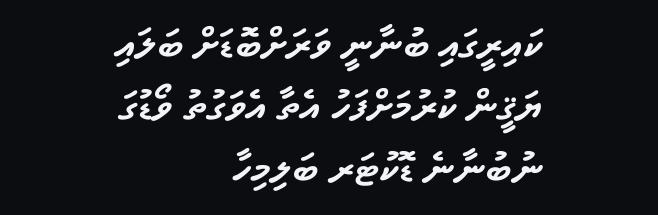ކައިރީގައި ބުނާނީ ވަރަށްބޮޑަށް ބަލައި ޔަޤީން ކުރުމަށްފަހު އެތާ އެވަގުތު ވޯޑުގަ ނުބުނާނެ ޑޮކުޓަރ ބަލިމިހާ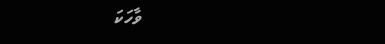ވާހަކަ